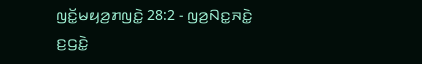ꤜꤢꤩ꤭ꤗꤟꤤ꤬ꤊꤜꤢꤧ꤭ 28:2 - ꤜꤤ꤬ꤡꤢ꤭ꤏꤢꤧ꤭ ꤢ꤬ꤞꤢꤧ꤭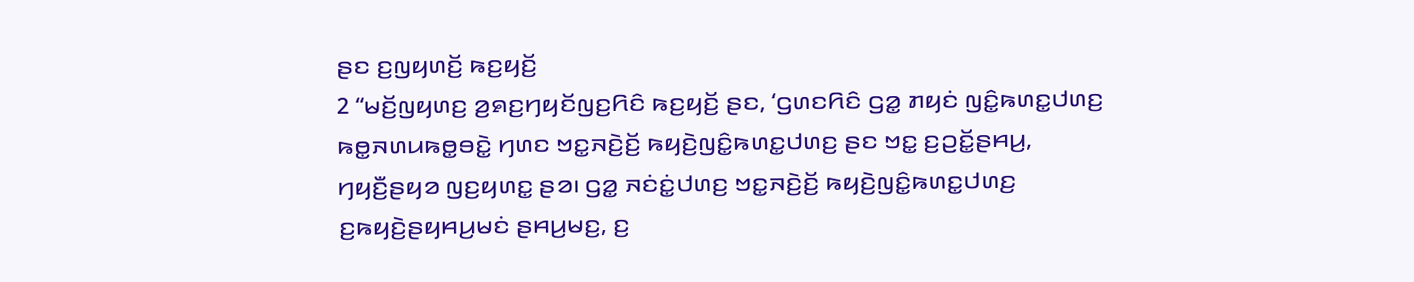ꤔꤢ ꤢ꤬ꤜꤟꤛꤢꤩ꤬ ꤒꤢ꤬ꤟꤢꤩ꤬
2 “ꤗꤢꤩ꤬ꤜꤟꤛꤢ꤬ ꤤ꤬ꤎꤢ꤬ꤚꤟꤢꤩꤜꤢ꤬ꤖꤢꤨ ꤒꤢ꤬ꤟꤢꤩ꤬ ꤔꤢ, ‘ꤞꤛꤢꤖꤢꤨ ꤞꤤ꤭ ꤊꤟꤢꤦ ꤜꤢꤨ꤭ꤒꤛꤢ꤭ꤓꤛꤢ꤬ ꤒꤥ꤭ꤏꤛꤣꤒꤥ꤭ꤋꤢꤧ꤭ ꤚꤛꤢ ꤠꤢ꤭ꤏꤢꤧ꤬ꤢꤩ꤬ ꤒꤟꤢꤧ꤬ꤜꤢꤨ꤭ꤒꤛꤢ꤭ꤓꤛꤢ꤬ ꤔꤢ ꤠꤢ꤭ ꤢ꤬ꤑꤢꤩ꤭ꤔꤌꤣ꤬, ꤚꤟꤢꤪ꤬ꤔꤟꤤ ꤜꤢ꤬ꤟꤛꤢ꤭ ꤔꤤ꤯ ꤞꤤ꤭ ꤏꤢꤦꤢꤦ꤭ꤓꤛꤢ꤬ ꤠꤢ꤭ꤏꤢꤧ꤬ꤢꤩ꤬ ꤒꤟꤢꤧ꤬ꤜꤢꤨ꤭ꤒꤛꤢ꤭ꤓꤛꤢ꤬ ꤢ꤬ꤒꤟꤢꤧ꤬ꤔꤟꤌꤣ꤬ꤗꤢꤦ ꤔꤌꤣ꤬ꤗꤢ꤬, ꤢ꤬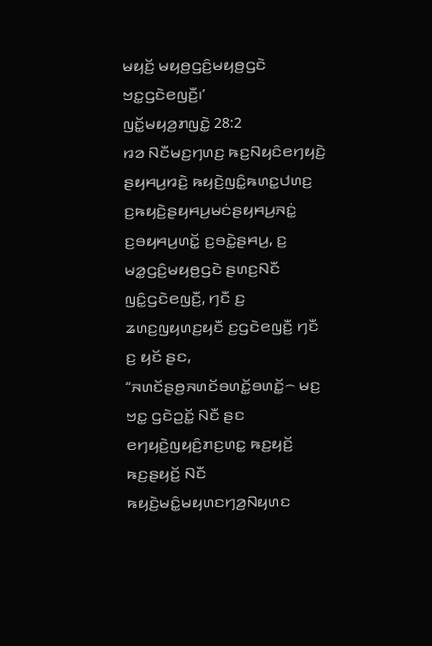ꤗꤟꤢꤩ꤬ ꤗꤟꤥ꤬ꤞꤢꤨ꤬ꤗꤟꤥ꤬ꤞꤢꤧ ꤠꤢ꤭ꤞꤢꤧꤕꤜꤢꤪ꤬꤯’
ꤜꤢꤩ꤭ꤗꤟꤤ꤬ꤊꤜꤢꤧ꤭ 28:2
ꤙꤤ ꤡꤢꤪꤗꤢ꤬ꤚꤛꤢ꤬ ꤒꤢ꤬ꤡꤟꤢꤨꤕꤚꤟꤢꤧ꤬ ꤔꤟꤌꤣ꤬ꤙꤢꤧ꤬ ꤒꤟꤢꤧ꤬ꤜꤢꤨ꤭ꤒꤛꤢ꤭ꤓꤛꤢ꤬ ꤢ꤬ꤒꤟꤢꤧ꤬ꤔꤟꤌꤣ꤬ꤗꤢꤦꤔꤟꤌꤣ꤬ꤏꤢꤦ꤭ ꤢ꤬ꤋꤟꤌꤣ꤬ꤛꤢꤩ꤭ ꤢ꤬ꤋꤢꤧ꤭ꤔꤌꤣ꤬, ꤢ꤬ ꤗꤤ꤭ꤞꤢꤨ꤬ꤗꤟꤥ꤬ꤞꤢꤧ ꤔꤛꤢ꤬ꤡꤢꤪ ꤜꤢꤨ꤭ꤞꤢꤧꤕꤜꤢꤪ꤬, ꤚꤢꤪ ꤢ꤬ ꤘꤛꤢ꤬ꤜꤟꤛꤢ꤬ꤟꤢꤪ ꤢ꤬ꤞꤢꤧꤕꤜꤢꤪ꤬ ꤚꤢꤪ ꤢ꤬ ꤟꤢꤩ ꤔꤢ, “ꤏꤛꤢꤩꤔꤥ꤬ꤏꤛꤢꤩꤋꤛꤢꤩ꤭ꤋꤛꤢꤩ꤭꤮ ꤗꤢ꤬ ꤠꤢ꤭ ꤞꤢꤧꤑꤢꤩ꤭ ꤡꤢꤪ ꤔꤢ ꤕꤚꤟꤢꤧ꤬ꤜꤟꤢꤨ꤬ꤊꤢ꤬ꤛꤢ꤭ ꤒꤢ꤬ꤟꤢꤩ꤬ ꤒꤢ꤬ꤔꤟꤢꤩ꤬ ꤡꤢꤪ ꤒꤟꤢꤧ꤬ꤗꤢꤨ꤭ꤗꤟꤛꤢꤚꤤ꤬ꤡꤟꤛꤢ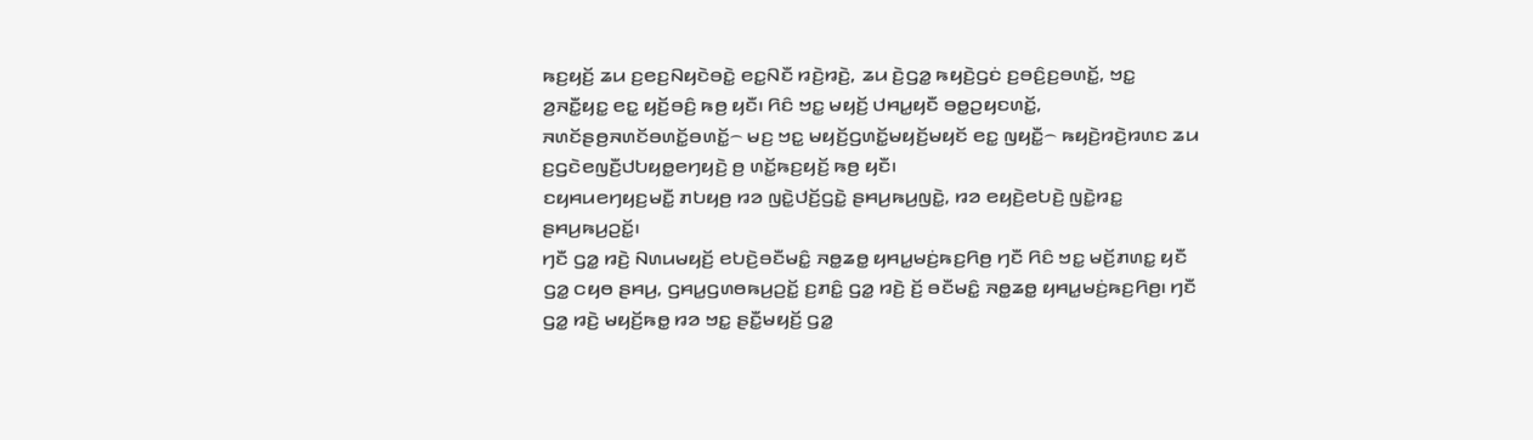ꤒꤢ꤬ꤟꤢꤩ꤬ ꤘꤣ ꤢ꤬ꤕꤢ꤬ꤡꤟꤢꤧꤋꤢꤧ꤭ ꤕꤢ꤭ꤡꤢꤪ ꤙꤢꤧ꤬ꤙꤢꤧ꤬, ꤘꤣ ꤢꤧ꤬ꤞꤤ꤭ ꤒꤟꤢꤧ꤬ꤞꤢꤦ ꤢ꤬ꤋꤢꤨ꤬ꤢ꤬ꤋꤛꤢꤩ꤭, ꤠꤢ꤭ ꤤ꤬ꤏꤢꤪ꤭ꤟꤢ꤭ ꤕꤢ꤭ ꤟꤢꤩ꤬ꤋꤢꤨ꤬ ꤒꤥ꤬ ꤟꤢꤪ꤯ ꤖꤢꤨ ꤠꤢ꤭ ꤗꤟꤢꤩ꤬ ꤓꤌꤣ꤭ꤟꤢꤪ ꤋꤥ꤭ꤑꤟꤢꤛꤢꤩ꤭, ꤏꤛꤢꤩꤔꤥ꤬ꤏꤛꤢꤩꤋꤛꤢꤩ꤭ꤋꤛꤢꤩ꤭꤮ ꤗꤢ꤬ ꤠꤢ꤭ ꤗꤟꤢꤩ꤬ꤞꤛꤢꤩ꤭ꤗꤟꤢꤩ꤬ꤗꤟꤢꤩ ꤕꤢ꤭ ꤜꤟꤢꤪ꤭꤮ ꤒꤟꤢꤧ꤬ꤙꤢꤧ꤬ꤙꤛꤢ ꤘꤣ ꤢ꤬ꤞꤢꤧꤕꤜꤢꤪ꤬ꤓꤝꤟꤥ꤭ꤕꤚꤟꤢꤧ꤬ ꤥ꤬ ꤛꤢꤩ꤭ꤒꤢ꤬ꤟꤢꤩ꤬ ꤒꤥ꤬ ꤟꤢꤪ꤯
ꤢꤟꤌꤣꤕꤚꤟꤢ꤬ꤗꤢꤪ꤭ ꤊꤝꤟꤥ꤬ ꤙꤤ ꤜꤢꤧ꤭ꤓꤢꤩ꤬ꤞꤢꤧ꤭ ꤔꤌꤣ꤬ꤒꤣ꤬ꤜꤢꤧ꤭, ꤙꤤ ꤕꤟꤢꤧ꤬ꤕꤝꤢꤧ꤬ ꤜꤢꤧ꤭ꤙꤢ꤭ ꤔꤌꤣ꤬ꤒꤣ꤬ꤑꤢꤩ꤭꤯
ꤚꤢꤪ ꤞꤤ꤭ ꤙꤢꤧ꤬ ꤡꤛꤣꤗꤟꤢꤩ꤬ ꤕꤝꤢꤧ꤬ꤋꤢꤪꤗꤢꤨ꤭ ꤏꤥ꤭ꤘꤥ꤭ ꤟꤌꤣ꤭ꤗꤢꤦ꤬ꤒꤢ꤬ꤖꤥ꤬ ꤚꤢꤪ ꤖꤢꤨ ꤠꤢ꤭ ꤗꤢꤩ꤬ꤊꤛꤢ꤭ ꤟꤢꤪ ꤞꤤ꤭ ꤍꤟꤥ ꤔꤌꤣ꤬, ꤞꤌꤣ꤭ꤞꤛꤥꤒꤣ꤬ꤑꤢꤩ꤭ ꤢ꤬ꤊꤢꤨ꤭ ꤞꤤ꤭ ꤙꤢꤧ꤬ ꤢꤩ꤬ ꤋꤢꤪꤗꤢꤨ꤭ ꤏꤥ꤭ꤘꤥ꤭ ꤟꤌꤣ꤭ꤗꤢꤦ꤬ꤒꤢ꤬ꤖꤥ꤬꤯ ꤚꤢꤪ ꤞꤤ꤭ ꤙꤢꤧ꤬ ꤗꤟꤢꤩ꤬ꤒꤥ꤭ ꤙꤤ ꤠꤢ꤭ ꤔꤢꤪ꤭ꤗꤟꤢꤩ꤬ ꤞꤤ꤭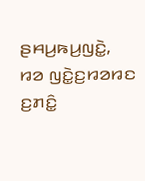ꤔꤌꤣ꤬ꤒꤣ꤬ꤜꤢꤧ꤭, ꤙꤤ ꤜꤢꤧ꤭ꤢ꤬ꤙꤤꤙꤢ ꤢ꤬ꤊꤢꤨ꤭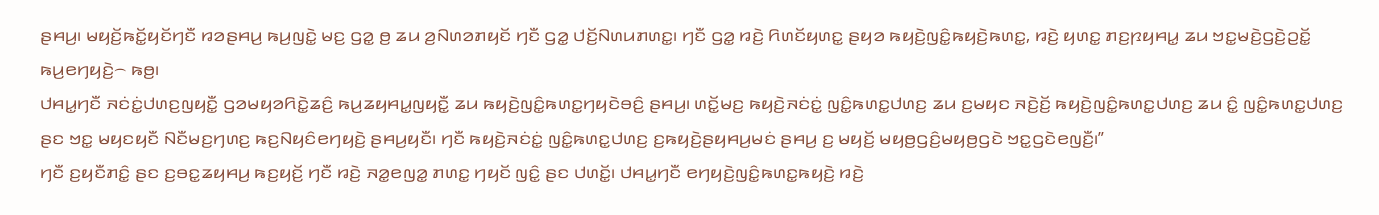ꤔꤌꤣ꤬꤯ ꤗꤟꤢꤩ꤬ꤒꤢꤩ꤭ꤟꤢꤩꤚꤢꤪ ꤙꤤꤔꤌꤣ꤬ ꤒꤣ꤬ꤜꤢꤧ꤭ ꤗꤢ꤬ ꤞꤤ꤭ ꤥ꤬ ꤘꤣ ꤤ꤬ꤡꤛꤤꤊꤟꤢꤩ ꤚꤢꤪ ꤞꤤ꤭ ꤓꤢꤩ꤬ꤡꤛꤣꤊꤛꤢ꤭꤯ ꤚꤢꤪ ꤞꤤ꤭ ꤙꤢꤧ꤬ ꤖꤛꤢꤩꤟꤛꤢ꤭ ꤔꤟꤤ ꤒꤟꤢꤧ꤬ꤜꤢꤨ꤭ꤒꤟꤢꤧ꤬ꤒꤛꤢ꤭, ꤙꤢꤧ꤬ ꤟꤛꤢ꤭ ꤊꤢ꤬ꤐꤟꤌꤣ꤭ ꤘꤣ ꤠꤢ꤭ꤗꤢꤧ꤬ꤞꤢꤧ꤬ꤑꤢꤩ꤭ ꤒꤣ꤬ꤕꤚꤟꤢꤧ꤬꤮ ꤒꤥ꤬꤯
ꤓꤌꤣ꤭ꤚꤢꤪ ꤏꤢꤦꤢꤦ꤭ꤓꤛꤢ꤬ꤜꤟꤢꤪ꤭ ꤞꤤꤗꤟꤤꤖꤢꤧ꤭ꤘꤢꤨ꤬ ꤒꤣ꤬ꤘꤟꤌꤣ꤭ꤜꤟꤢꤪ꤭ ꤘꤣ ꤒꤟꤢꤧ꤬ꤜꤢꤨ꤭ꤒꤛꤢ꤭ꤚꤟꤢꤧꤋꤢꤨ꤬ ꤔꤌꤣ꤬꤯ ꤛꤢꤩ꤭ꤗꤢ꤬ ꤒꤟꤢꤧ꤬ꤏꤢꤦꤢꤦ꤭ ꤜꤢꤨ꤭ꤒꤛꤢ꤭ꤓꤛꤢ꤬ ꤘꤣ ꤢ꤬ꤗꤟꤢ ꤏꤢꤧ꤬ꤢꤩ꤬ ꤒꤟꤢꤧ꤬ꤜꤢꤨ꤭ꤒꤛꤢ꤭ꤓꤛꤢ꤬ ꤘꤣ ꤢꤨ꤭ ꤜꤢꤨ꤭ꤒꤛꤢ꤭ꤓꤛꤢ꤬ ꤔꤢ ꤠꤢ꤭ ꤗꤟꤢꤟꤢꤪ ꤡꤢꤪꤗꤢ꤬ꤚꤛꤢ꤬ ꤒꤢ꤬ꤡꤟꤢꤨꤕꤚꤟꤢꤧ꤬ ꤔꤌꤣ꤬ꤟꤢꤪ꤯ ꤚꤢꤪ ꤒꤟꤢꤧ꤬ꤏꤢꤦꤢꤦ꤭ ꤜꤢꤨ꤭ꤒꤛꤢ꤭ꤓꤛꤢ꤬ ꤢ꤬ꤒꤟꤢꤧ꤬ꤔꤟꤌꤣ꤬ꤗꤢꤦ ꤔꤌꤣ꤬ ꤢ꤬ ꤗꤟꤢꤩ꤬ ꤗꤟꤥ꤬ꤞꤢꤨ꤬ꤗꤟꤥ꤬ꤞꤢꤧ ꤠꤢ꤭ꤞꤢꤧꤕꤜꤢꤪ꤬꤯”
ꤚꤢꤪ ꤢ꤬ꤟꤢꤪꤊꤢꤨ꤭ ꤔꤢ ꤢ꤬ꤋꤢ꤭ꤘꤟꤌꤣ꤬ ꤒꤢ꤬ꤟꤢꤩ꤬ ꤚꤢꤪ ꤙꤢꤧ꤬ ꤏꤤ꤭ꤕꤜꤤ꤭ ꤊꤛꤢ꤭ ꤚꤟꤢꤩ ꤜꤢꤨ꤭ ꤔꤢ ꤓꤛꤢꤩ꤭꤯ ꤓꤌꤣ꤭ꤚꤢꤪ ꤕꤚꤟꤢꤧ꤬ꤜꤢꤨ꤭ꤒꤛꤢ꤭ꤒꤟꤢꤧ꤬ ꤙꤢꤧ꤬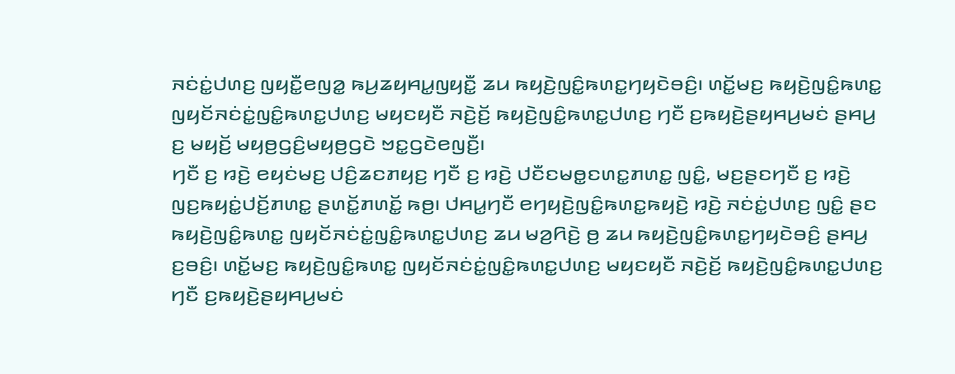ꤏꤢꤦꤢꤦ꤭ꤓꤛꤢ꤬ ꤜꤟꤢꤪ꤭ꤕꤜꤤ꤭ ꤒꤣ꤬ꤘꤟꤌꤣ꤭ꤜꤟꤢꤪ꤭ ꤘꤣ ꤒꤟꤢꤧ꤬ꤜꤢꤨ꤭ꤒꤛꤢ꤭ꤚꤟꤢꤧꤋꤢꤨ꤬꤯ ꤛꤢꤩ꤭ꤗꤢ꤬ ꤒꤟꤢꤧ꤬ꤜꤢꤨ꤭ꤒꤛꤢ꤭ ꤜꤟꤢꤩꤏꤢꤦꤢꤦ꤭ꤜꤢꤨ꤭ꤒꤛꤢ꤭ꤓꤛꤢ꤬ ꤗꤟꤢꤟꤢꤪ ꤏꤢꤧ꤬ꤢꤩ꤬ ꤒꤟꤢꤧ꤬ꤜꤢꤨ꤭ꤒꤛꤢ꤭ꤓꤛꤢ꤬ ꤚꤢꤪ ꤢ꤬ꤒꤟꤢꤧ꤬ꤔꤟꤌꤣ꤬ꤗꤢꤦ ꤔꤌꤣ꤬ ꤢ꤬ ꤗꤟꤢꤩ꤬ ꤗꤟꤥ꤬ꤞꤢꤨ꤬ꤗꤟꤥ꤬ꤞꤢꤧ ꤠꤢ꤭ꤞꤢꤧꤕꤜꤢꤪ꤬꤯
ꤚꤢꤪ ꤢ꤬ ꤙꤢꤧ꤬ ꤕꤟꤢꤦꤗꤢ꤬ ꤓꤢꤨ꤬ꤘꤢꤊꤟꤢ꤬ ꤚꤢꤪ ꤢ꤬ ꤙꤢꤧ꤬ ꤓꤢꤪꤢꤗꤥ꤭ꤢꤛꤢ꤭ꤊꤛꤢ꤭ ꤜꤢꤨ꤭, ꤗꤢ꤬ꤔꤢꤚꤢꤪ ꤢ꤬ ꤙꤢꤧ꤬ ꤜꤢ꤬ꤒꤟꤢꤦ꤭ꤓꤢꤩ꤬ꤊꤛꤢ꤭ ꤔꤛꤢꤩ꤭ꤊꤛꤢꤩ꤭ ꤒꤥ꤬꤯ ꤓꤌꤣ꤭ꤚꤢꤪ ꤕꤚꤟꤢꤧ꤬ꤜꤢꤨ꤭ꤒꤛꤢ꤭ꤒꤟꤢꤧ꤬ ꤙꤢꤧ꤬ ꤏꤢꤦꤢꤦ꤭ꤓꤛꤢ꤬ ꤜꤢꤨ꤭ ꤔꤢ ꤒꤟꤢꤧ꤬ꤜꤢꤨ꤭ꤒꤛꤢ꤭ ꤜꤟꤢꤩꤏꤢꤦꤢꤦ꤭ꤜꤢꤨ꤭ꤒꤛꤢ꤭ꤓꤛꤢ꤬ ꤘꤣ ꤗꤤ꤬ꤖꤢꤧ꤬ ꤥ꤬ ꤘꤣ ꤒꤟꤢꤧ꤬ꤜꤢꤨ꤭ꤒꤛꤢ꤭ꤚꤟꤢꤧꤋꤢꤨ꤬ ꤔꤌꤣ꤬ ꤢ꤬ꤋꤢꤨ꤬꤯ ꤛꤢꤩ꤭ꤗꤢ꤬ ꤒꤟꤢꤧ꤬ꤜꤢꤨ꤭ꤒꤛꤢ꤭ ꤜꤟꤢꤩꤏꤢꤦꤢꤦ꤭ꤜꤢꤨ꤭ꤒꤛꤢ꤭ꤓꤛꤢ꤬ ꤗꤟꤢꤟꤢꤪ ꤏꤢꤧ꤬ꤢꤩ꤬ ꤒꤟꤢꤧ꤬ꤜꤢꤨ꤭ꤒꤛꤢ꤭ꤓꤛꤢ꤬ ꤚꤢꤪ ꤢ꤬ꤒꤟꤢꤧ꤬ꤔꤟꤌꤣ꤬ꤗꤢꤦ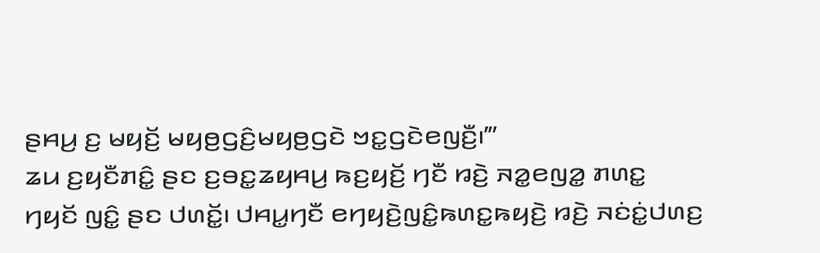ꤔꤌꤣ꤬ ꤢ꤬ ꤗꤟꤢꤩ꤬ ꤗꤟꤥ꤬ꤞꤢꤨ꤬ꤗꤟꤥ꤬ꤞꤢꤧ ꤠꤢ꤭ꤞꤢꤧꤕꤜꤢꤪ꤬꤯’”
ꤘꤣ ꤢ꤬ꤟꤢꤪꤊꤢꤨ꤭ ꤔꤢ ꤢ꤬ꤋꤢ꤭ꤘꤟꤌꤣ꤬ ꤒꤢ꤬ꤟꤢꤩ꤬ ꤚꤢꤪ ꤙꤢꤧ꤬ ꤏꤤ꤭ꤕꤜꤤ꤭ ꤊꤛꤢ꤭ ꤚꤟꤢꤩ ꤜꤢꤨ꤭ ꤔꤢ ꤓꤛꤢꤩ꤭꤯ ꤓꤌꤣ꤭ꤚꤢꤪ ꤕꤚꤟꤢꤧ꤬ꤜꤢꤨ꤭ꤒꤛꤢ꤭ꤒꤟꤢꤧ꤬ ꤙꤢꤧ꤬ ꤏꤢꤦꤢꤦ꤭ꤓꤛꤢ꤬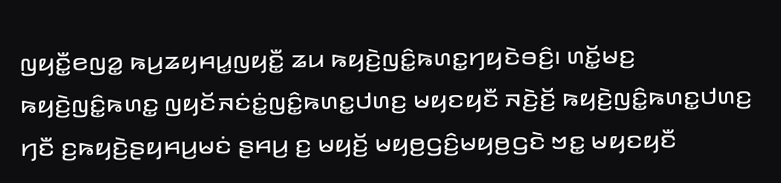ꤜꤟꤢꤪ꤭ꤕꤜꤤ꤭ ꤒꤣ꤬ꤘꤟꤌꤣ꤭ꤜꤟꤢꤪ꤭ ꤘꤣ ꤒꤟꤢꤧ꤬ꤜꤢꤨ꤭ꤒꤛꤢ꤭ꤚꤟꤢꤧꤋꤢꤨ꤬꤯ ꤛꤢꤩ꤭ꤗꤢ꤬ ꤒꤟꤢꤧ꤬ꤜꤢꤨ꤭ꤒꤛꤢ꤭ ꤜꤟꤢꤩꤏꤢꤦꤢꤦ꤭ꤜꤢꤨ꤭ꤒꤛꤢ꤭ꤓꤛꤢ꤬ ꤗꤟꤢꤟꤢꤪ ꤏꤢꤧ꤬ꤢꤩ꤬ ꤒꤟꤢꤧ꤬ꤜꤢꤨ꤭ꤒꤛꤢ꤭ꤓꤛꤢ꤬ ꤚꤢꤪ ꤢ꤬ꤒꤟꤢꤧ꤬ꤔꤟꤌꤣ꤬ꤗꤢꤦ ꤔꤌꤣ꤬ ꤢ꤬ ꤗꤟꤢꤩ꤬ ꤗꤟꤥ꤬ꤞꤢꤨ꤬ꤗꤟꤥ꤬ꤞꤢꤧ ꤠꤢ꤭ ꤗꤟꤢꤟꤢꤪ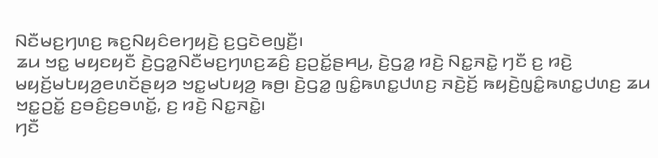ꤡꤢꤪꤗꤢ꤬ꤚꤛꤢ꤬ ꤒꤢ꤬ꤡꤟꤢꤨꤕꤚꤟꤢꤧ꤬ ꤢ꤬ꤞꤢꤧꤕꤜꤢꤪ꤬꤯
ꤘꤣ ꤠꤢ꤭ ꤗꤟꤢꤟꤢꤪ ꤢꤧ꤬ꤞꤤ꤭ꤡꤢꤪꤗꤢ꤬ꤚꤛꤢ꤬ꤘꤢꤨ꤬ ꤢ꤬ꤑꤢꤩ꤭ꤔꤌꤣ꤬, ꤢꤧ꤬ꤞꤤ꤭ ꤙꤢꤧ꤬ ꤡꤢ꤭ꤏꤢꤧ꤭ ꤚꤢꤪ ꤢ꤬ ꤙꤢꤧ꤬ ꤗꤟꤢꤩ꤬ꤗꤝꤟꤤ꤬ꤕꤛꤢꤩꤔꤟꤤ ꤠꤢ꤭ꤗꤝꤟꤤ꤬ ꤒꤥ꤬꤯ ꤢꤧ꤬ꤞꤤ꤭ ꤜꤢꤨ꤭ꤒꤛꤢ꤭ꤓꤛꤢ꤬ ꤏꤢꤧ꤬ꤢꤩ꤬ ꤒꤟꤢꤧ꤬ꤜꤢꤨ꤭ꤒꤛꤢ꤭ꤓꤛꤢ꤬ ꤘꤣ ꤠꤢ꤭ꤑꤢꤩ꤭ ꤢ꤬ꤋꤢꤨ꤬ꤢ꤬ꤋꤛꤢꤩ꤭, ꤢ꤬ ꤙꤢꤧ꤬ ꤡꤢ꤭ꤏꤢꤧ꤭꤯
ꤚꤢꤪ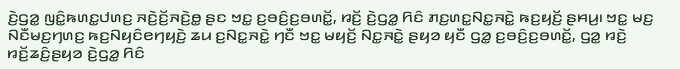ꤢꤧ꤬ꤞꤤ꤭ ꤜꤢꤨ꤭ꤒꤛꤢ꤭ꤓꤛꤢ꤬ ꤏꤢꤧ꤬ꤢꤩ꤬ꤏꤢꤧ꤬ꤥ꤭ ꤔꤢ ꤠꤢ꤭ ꤢ꤬ꤋꤢꤨ꤬ꤢ꤬ꤋꤛꤢꤩ꤭, ꤙꤢꤩ꤬ ꤢꤧ꤬ꤞꤤ꤭ ꤖꤢꤨ ꤊꤢ꤬ꤛꤢ꤭ꤡꤢ꤭ꤏꤢꤧ꤭ ꤒꤢ꤬ꤟꤢꤩ꤬ ꤔꤌꤣ꤬꤯ ꤠꤢ꤭ ꤗꤢ꤬ ꤡꤢꤪꤗꤢ꤬ꤚꤛꤢ꤬ ꤒꤢ꤬ꤡꤟꤢꤨꤕꤚꤟꤢꤧ꤬ ꤘꤣ ꤢ꤬ꤡꤢ꤭ꤏꤢꤧ꤭ ꤚꤢꤪ ꤠꤢ꤭ ꤗꤟꤢꤩ꤬ ꤡꤢ꤭ꤏꤢꤧ꤭ ꤔꤟꤤ ꤟꤢꤪ ꤞꤤ꤭ ꤢ꤬ꤋꤢꤨ꤬ꤢ꤬ꤋꤛꤢꤩ꤭, ꤞꤤ꤭ ꤙꤢꤧ꤬ ꤙꤢꤩ꤬ꤘꤢꤨ꤬ꤔꤟꤤ ꤢꤧ꤬ꤞꤤ꤭ ꤖꤢꤨ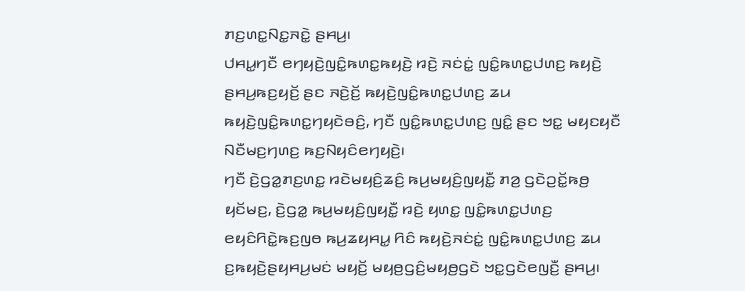ꤊꤢ꤬ꤛꤢ꤭ꤡꤢ꤭ꤏꤢꤧ꤭ ꤔꤌꤣ꤬꤯
ꤓꤌꤣ꤭ꤚꤢꤪ ꤕꤚꤟꤢꤧ꤬ꤜꤢꤨ꤭ꤒꤛꤢ꤭ꤒꤟꤢꤧ꤬ ꤙꤢꤧ꤬ ꤏꤢꤦꤢꤦ꤭ ꤜꤢꤨ꤭ꤒꤛꤢ꤭ꤓꤛꤢ꤬ ꤒꤟꤢꤧ꤬ ꤔꤌꤣ꤬ꤒꤢ꤬ꤟꤢꤩ꤬ ꤔꤢ ꤏꤢꤧ꤬ꤢꤩ꤬ ꤒꤟꤢꤧ꤬ꤜꤢꤨ꤭ꤒꤛꤢ꤭ꤓꤛꤢ꤬ ꤘꤣ ꤒꤟꤢꤧ꤬ꤜꤢꤨ꤭ꤒꤛꤢ꤭ꤚꤟꤢꤧꤋꤢꤨ꤬, ꤚꤢꤪ ꤜꤢꤨ꤭ꤒꤛꤢ꤭ꤓꤛꤢ꤬ ꤜꤢꤨ꤭ ꤔꤢ ꤠꤢ꤭ ꤗꤟꤢꤟꤢꤪ ꤡꤢꤪꤗꤢ꤬ꤚꤛꤢ꤬ ꤒꤢ꤬ꤡꤟꤢꤨꤕꤚꤟꤢꤧ꤬꤯
ꤚꤢꤪ ꤢꤧ꤬ꤞꤤ꤭ꤊꤢ꤬ꤛꤢ꤭ ꤙꤢꤧꤗꤟꤢꤨ꤬ꤘꤢꤨ꤬ ꤒꤣ꤬ꤗꤟꤢꤨ꤬ꤜꤟꤢꤪ꤭ ꤊꤤ꤬ ꤞꤢꤧꤑꤢꤩ꤭ꤒꤥ꤬ ꤟꤢꤩꤗꤢ꤬, ꤢꤧ꤬ꤞꤤ꤭ ꤒꤣ꤬ꤗꤟꤢꤨ꤬ꤜꤟꤢꤪ꤭ ꤙꤢꤧ꤬ ꤟꤛꤢ꤭ ꤜꤢꤨ꤭ꤒꤛꤢ꤭ꤓꤛꤢ꤬ ꤕꤟꤢꤨꤖꤢꤧ꤭ꤒꤢ꤬ꤜꤥ ꤒꤣ꤬ꤘꤟꤌꤣ꤭ ꤖꤢꤨ ꤒꤟꤢꤧ꤬ꤏꤢꤦꤢꤦ꤭ ꤜꤢꤨ꤭ꤒꤛꤢ꤭ꤓꤛꤢ꤬ ꤘꤣ ꤢ꤬ꤒꤟꤢꤧ꤬ꤔꤟꤌꤣ꤬ꤗꤢꤦ ꤗꤟꤢꤩ꤬ ꤗꤟꤥ꤬ꤞꤢꤨ꤬ꤗꤟꤥ꤬ꤞꤢꤧ ꤠꤢ꤭ꤞꤢꤧꤕꤜꤢꤪ꤬ ꤔꤌꤣ꤬꤯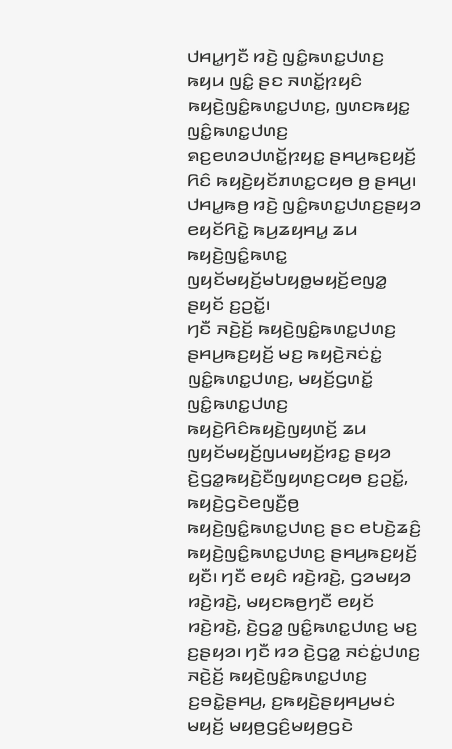ꤓꤌꤣ꤭ꤚꤢꤪ ꤙꤢꤧ꤬ ꤜꤢꤨ꤭ꤒꤛꤢ꤭ꤓꤛꤢ꤬ ꤒꤟꤣ ꤜꤢꤨ꤭ ꤔꤢ ꤏꤛꤢꤩ꤭ꤐꤟꤢꤨ ꤒꤟꤢꤧ꤬ꤜꤢꤨ꤭ꤒꤛꤢ꤭ꤓꤛꤢ꤬, ꤜꤛꤢꤒꤟꤢ꤭ ꤜꤢꤨ꤭ꤒꤛꤢ꤭ꤓꤛꤢ꤬ ꤎꤢ꤬ꤕꤛꤤꤓꤛꤢꤩ꤭ꤐꤟꤢ꤭ ꤔꤌꤣ꤬ꤒꤢ꤬ꤟꤢꤩ꤬ ꤖꤢꤨ ꤒꤟꤢꤧ꤬ꤟꤢꤩꤊꤛꤢ꤭ꤍꤟꤥ ꤥ꤬ ꤔꤌꤣ꤬꤯ ꤓꤌꤣ꤭ꤒꤥ꤬ ꤙꤢꤧ꤬ ꤜꤢꤨ꤭ꤒꤛꤢ꤭ꤓꤛꤢ꤬ꤔꤟꤤ ꤕꤟꤢꤩꤖꤢꤧ꤭ ꤒꤣ꤬ꤘꤟꤌꤣ꤭ ꤘꤣ ꤒꤟꤢꤧ꤬ꤜꤢꤨ꤭ꤒꤛꤢ꤭ ꤜꤟꤢꤩꤗꤟꤢꤩ꤬ꤗꤝꤟꤥ꤭ꤗꤟꤢꤩ꤬ꤕꤜꤤ꤭ ꤔꤟꤢꤩ ꤢ꤬ꤑꤢꤩ꤭꤯
ꤚꤢꤪ ꤏꤢꤧ꤬ꤢꤩ꤬ ꤒꤟꤢꤧ꤬ꤜꤢꤨ꤭ꤒꤛꤢ꤭ꤓꤛꤢ꤬ ꤔꤌꤣ꤬ꤒꤢ꤬ꤟꤢꤩ꤬ ꤗꤢ꤬ ꤒꤟꤢꤧ꤬ꤏꤢꤦꤢꤦ꤭ ꤜꤢꤨ꤭ꤒꤛꤢ꤭ꤓꤛꤢ꤬, ꤗꤟꤢꤩ꤬ꤞꤛꤢꤩ꤭ ꤜꤢꤨ꤭ꤒꤛꤢ꤭ꤓꤛꤢ꤬ ꤒꤟꤢꤧ꤬ꤖꤢꤨꤒꤟꤢꤧ꤬ꤜꤟꤛꤢꤩ꤬ ꤘꤣ ꤜꤟꤢꤩꤗꤟꤢꤩ꤬ꤜꤣꤗꤟꤢꤩ꤬ꤙꤢ꤭ ꤔꤟꤤ ꤢꤧ꤬ꤞꤤ꤭ꤒꤟꤢꤧ꤬ꤢꤪꤜꤟꤛꤢ꤬ꤍꤟꤥ ꤢ꤬ꤑꤢꤩ꤭, ꤒꤟꤢꤧ꤬ꤞꤢꤧꤕꤜꤢꤪ꤬ꤥ꤬ ꤒꤟꤢꤧ꤬ꤜꤢꤨ꤭ꤒꤛꤢ꤭ꤓꤛꤢ꤬ ꤔꤢ ꤕꤝꤢꤧ꤬ꤘꤢꤨ꤬ ꤒꤟꤢꤧ꤬ꤜꤢꤨ꤭ꤒꤛꤢ꤭ꤓꤛꤢ꤬ ꤔꤌꤣ꤬ꤒꤢ꤬ꤟꤢꤩ꤬ ꤟꤢꤪ꤯ ꤚꤢꤪ ꤕꤟꤢꤨ ꤙꤢꤧ꤬ꤙꤢꤧ꤬, ꤞꤤꤗꤟꤤ ꤙꤢꤧ꤬ꤙꤢꤧ꤬, ꤗꤟꤢꤒꤥ꤬ꤚꤢꤪ ꤕꤟꤢꤩ ꤙꤢꤧ꤬ꤙꤢꤧ꤬, ꤢꤧ꤬ꤞꤤ꤭ ꤜꤢꤨ꤭ꤒꤛꤢ꤭ꤓꤛꤢ꤬ ꤗꤢ꤬ ꤢ꤬ꤔꤟꤤ꤯ ꤚꤢꤪ ꤙꤤ ꤢꤧ꤬ꤞꤤ꤭ ꤏꤢꤦꤢꤦ꤭ꤓꤛꤢ꤬ ꤏꤢꤧ꤬ꤢꤩ꤬ ꤒꤟꤢꤧ꤬ꤜꤢꤨ꤭ꤒꤛꤢ꤭ꤓꤛꤢ꤬ ꤢ꤬ꤋꤢꤧ꤭ꤔꤌꤣ꤬, ꤢ꤬ꤒꤟꤢꤧ꤬ꤔꤟꤌꤣ꤬ꤗꤢꤦ ꤗꤟꤢꤩ꤬ ꤗꤟꤥ꤬ꤞꤢꤨ꤬ꤗꤟꤥ꤬ꤞꤢꤧ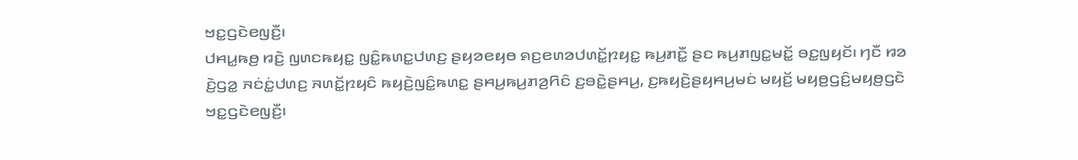ꤠꤢ꤭ꤞꤢꤧꤕꤜꤢꤪ꤬꤯
ꤓꤌꤣ꤭ꤒꤥ꤬ ꤙꤢꤧ꤬ ꤜꤛꤢꤒꤟꤢ꤭ ꤜꤢꤨ꤭ꤒꤛꤢ꤭ꤓꤛꤢ꤬ ꤔꤟꤤꤕꤟꤥ ꤎꤢ꤬ꤕꤛꤤꤓꤛꤢꤩ꤭ꤐꤟꤢ꤭ ꤒꤣ꤬ꤊꤢꤪ꤭ ꤔꤢ ꤒꤣ꤬ꤊꤜꤢ꤭ꤗꤢꤩ꤭ ꤋꤢ꤭ꤜꤟꤢꤩ꤯ ꤚꤢꤪ ꤙꤤ ꤢꤧ꤬ꤞꤤ꤭ ꤏꤢꤦꤢꤦ꤭ꤓꤛꤢ꤬ ꤏꤛꤢꤩ꤭ꤐꤟꤢꤨ ꤒꤟꤢꤧ꤬ꤜꤢꤨ꤭ꤒꤛꤢ꤭ ꤔꤌꤣ꤬ꤒꤣ꤬ꤊꤤ꤬ꤖꤢꤨ ꤢ꤬ꤋꤢꤧ꤭ꤔꤌꤣ꤬, ꤢ꤬ꤒꤟꤢꤧ꤬ꤔꤟꤌꤣ꤬ꤗꤢꤦ ꤗꤟꤢꤩ꤬ ꤗꤟꤥ꤬ꤞꤢꤨ꤬ꤗꤟꤥ꤬ꤞꤢꤧ ꤠꤢ꤭ꤞꤢꤧꤕꤜꤢꤪ꤬꤯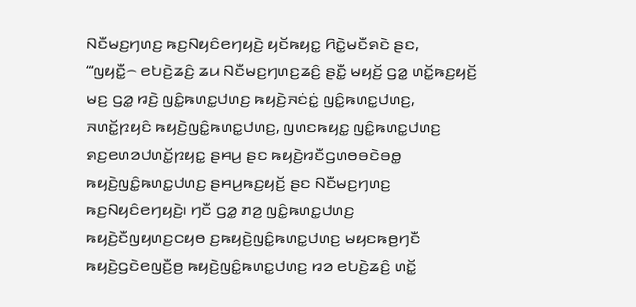ꤡꤢꤪꤗꤢ꤬ꤚꤛꤢ꤬ ꤒꤢ꤬ꤡꤟꤢꤨꤕꤚꤟꤢꤧ꤬ ꤟꤢꤩꤒꤟꤢ꤭ ꤖꤢꤧ꤭ꤗꤢꤪꤎꤢꤧ ꤔꤢ,
“‘ꤜꤟꤢꤪ꤭꤮ ꤕꤝꤢꤧ꤬ꤘꤢꤨ꤬ ꤘꤣ ꤡꤢꤪꤗꤢ꤬ꤚꤛꤢ꤬ꤘꤢꤨ꤬ ꤔꤢꤪ꤭ ꤗꤟꤢꤩ꤬ ꤞꤤ꤭ ꤛꤢꤩ꤭ꤒꤢ꤬ꤟꤢꤩ꤬ ꤗꤢ꤬ ꤞꤤ꤭ ꤙꤢꤧ꤬ ꤜꤢꤨ꤭ꤒꤛꤢ꤭ꤓꤛꤢ꤬ ꤒꤟꤢꤧ꤬ꤏꤢꤦꤢꤦ꤭ ꤜꤢꤨ꤭ꤒꤛꤢ꤭ꤓꤛꤢ꤬, ꤏꤛꤢꤩ꤭ꤐꤟꤢꤨ ꤒꤟꤢꤧ꤬ꤜꤢꤨ꤭ꤒꤛꤢ꤭ꤓꤛꤢ꤬, ꤜꤛꤢꤒꤟꤢ꤭ ꤜꤢꤨ꤭ꤒꤛꤢ꤭ꤓꤛꤢ꤬ ꤎꤢ꤬ꤕꤛꤤꤓꤛꤢꤩ꤭ꤐꤟꤢ꤭ ꤔꤌꤣ꤬ ꤔꤢ ꤒꤟꤢꤧ꤬ꤙꤢꤪꤞꤛꤥꤋꤢꤧꤋꤥ꤭ ꤒꤟꤢꤧ꤬ꤜꤢꤨ꤭ꤒꤛꤢ꤭ꤓꤛꤢ꤬ ꤔꤌꤣ꤬ꤒꤢ꤬ꤟꤢꤩ꤬ ꤔꤢ ꤡꤢꤪꤗꤢ꤬ꤚꤛꤢ꤬ ꤒꤢ꤬ꤡꤟꤢꤨꤕꤚꤟꤢꤧ꤬꤯ ꤚꤢꤪ ꤞꤤ꤭ ꤊꤤ꤬ ꤜꤢꤨ꤭ꤒꤛꤢ꤭ꤓꤛꤢ꤬ ꤒꤟꤢꤧ꤬ꤢꤪꤜꤟꤛꤢ꤬ꤍꤟꤥ ꤢ꤬ꤒꤟꤢꤧ꤬ꤜꤢꤨ꤭ꤒꤛꤢ꤭ꤓꤛꤢ꤬ ꤗꤟꤢꤒꤥ꤬ꤚꤢꤪ ꤒꤟꤢꤧ꤬ꤞꤢꤧꤕꤜꤢꤪ꤬ꤥ꤬ ꤒꤟꤢꤧ꤬ꤜꤢꤨ꤭ꤒꤛꤢ꤭ꤓꤛꤢ꤬ ꤙꤤ ꤕꤝꤢꤧ꤬ꤘꤢꤨ꤬ ꤛꤢꤩ꤭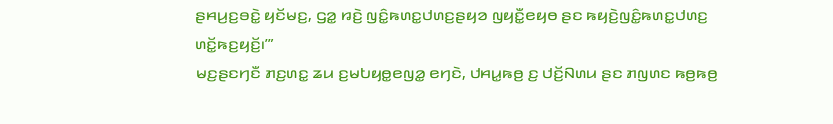ꤔꤌꤣ꤬ꤢ꤬ꤋꤢꤧ꤭ ꤟꤢꤩꤗꤢ꤬, ꤞꤤ꤭ ꤙꤢꤧ꤬ ꤜꤢꤨ꤭ꤒꤛꤢ꤭ꤓꤛꤢ꤬ꤔꤟꤤ ꤜꤟꤢꤪ꤭ꤕꤟꤥ ꤔꤢ ꤒꤟꤢꤧ꤬ꤜꤢꤨ꤭ꤒꤛꤢ꤭ꤓꤛꤢ꤬ ꤛꤢꤩ꤭ꤒꤢ꤬ꤟꤢꤩ꤬꤯’”
ꤗꤢ꤬ꤔꤢꤚꤢꤪ ꤊꤢ꤬ꤛꤢ꤭ ꤘꤣ ꤢ꤬ꤗꤝꤟꤥ꤭ꤕꤜꤤ꤭ ꤕꤚꤢꤧ, ꤓꤌꤣ꤭ꤒꤥ꤬ ꤢ꤬ ꤓꤢꤩ꤬ꤡꤛꤣ ꤔꤢ ꤊꤜꤛꤢ ꤒꤥ꤬ꤒꤥ꤬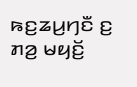ꤒꤢ꤬ꤘꤣ꤬ꤚꤢꤪ ꤢ꤬ ꤊꤤ꤬ ꤗꤟꤢꤩ꤬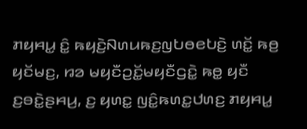ꤊꤟꤌꤣ꤭ ꤢꤨ꤭ ꤒꤟꤢꤧ꤬ꤡꤛꤣꤒꤢ꤬ꤜꤝꤥꤕꤝꤢꤧ꤬ ꤛꤢꤩ꤭ ꤒꤥ꤬ ꤟꤢꤩꤗꤢ꤬, ꤙꤤ ꤗꤟꤢꤪꤑꤢꤩ꤭ꤗꤟꤢꤪꤞꤢꤧ꤭ ꤒꤥ꤭ ꤟꤢꤪ ꤢ꤬ꤋꤢꤧ꤭ꤔꤌꤣ꤬, ꤢ꤬ ꤟꤛꤢ꤭ ꤜꤢꤨ꤭ꤒꤛꤢ꤭ꤓꤛꤢ꤬ ꤊꤟꤌꤣ꤭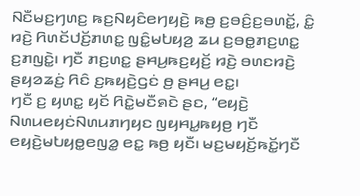ꤡꤢꤪꤗꤢ꤬ꤚꤛꤢ꤬ ꤒꤢ꤬ꤡꤟꤢꤨꤕꤚꤟꤢꤧ꤬ ꤒꤥ꤬ ꤢ꤬ꤋꤢꤨ꤬ꤢ꤬ꤋꤛꤢꤩ꤭, ꤢꤨ꤭ ꤙꤢꤧ꤬ ꤖꤛꤢꤩꤓꤢꤩ꤬ꤊꤛꤢ꤭ ꤜꤢꤨ꤭ꤗꤝꤟꤤ꤬ ꤘꤣ ꤢ꤬ꤋꤥ꤭ꤊꤢ꤬ꤛꤢ꤭ ꤢ꤬ꤊꤜꤢꤧ꤭꤯ ꤚꤢꤪ ꤊꤢ꤬ꤛꤢ꤭ ꤔꤌꤣ꤬ꤒꤢ꤬ꤟꤢꤩ꤬ ꤙꤢꤧ꤬ ꤋꤛꤢꤙꤢꤧ꤬ ꤔꤟꤤꤘꤢꤦ꤬ ꤖꤢꤨ ꤢ꤬ꤒꤟꤢꤧ꤬ꤞꤢꤦ ꤥ꤬ ꤔꤌꤣ꤬ ꤕꤢ꤭꤯
ꤚꤢꤪ ꤢ꤬ ꤟꤛꤢ꤭ ꤟꤢꤩ ꤖꤢꤧ꤭ꤗꤢꤪꤎꤢꤧ ꤔꤢ, “ꤕꤟꤢꤧ꤬ ꤡꤛꤣꤕꤟꤢꤦꤡꤛꤣꤊꤚꤟꤢ ꤜꤟꤌꤣ꤭ꤒꤟꤥ꤬ ꤚꤢꤪ ꤕꤟꤢꤧ꤬ꤗꤝꤟꤥ꤭ꤕꤜꤤ꤭ ꤕꤢ꤭ ꤒꤥ꤬ ꤟꤢꤪ꤯ ꤗꤢ꤬ꤗꤟꤢꤩ꤬ꤒꤢꤩ꤭ꤚꤢꤪ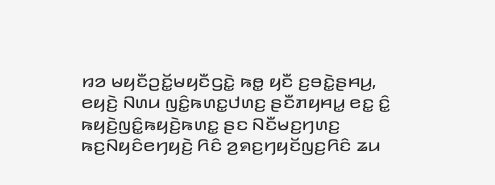ꤙꤤ ꤗꤟꤢꤪꤑꤢꤩ꤭ꤗꤟꤢꤪꤞꤢꤧ꤭ ꤒꤥ꤭ ꤟꤢꤪ ꤢ꤬ꤋꤢꤧ꤭ꤔꤌꤣ꤬, ꤕꤟꤢꤧ꤬ ꤡꤛꤣ ꤜꤢꤨ꤭ꤒꤛꤢ꤭ꤓꤛꤢ꤬ ꤔꤢꤪꤊꤟꤌꤣ꤭ ꤕꤢ꤭ ꤢꤨ꤭ ꤒꤟꤢꤧ꤬ꤜꤢꤨ꤭ꤒꤟꤢꤧ꤬ꤒꤛꤢ꤭ ꤔꤢ ꤡꤢꤪꤗꤢ꤬ꤚꤛꤢ꤬ ꤒꤢ꤬ꤡꤟꤢꤨꤕꤚꤟꤢꤧ꤬ ꤖꤢꤨ ꤤ꤬ꤎꤢ꤬ꤚꤟꤢꤩꤜꤢ꤬ꤖꤢꤨ ꤘꤣ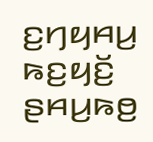ꤢ꤬ꤚꤟꤌꤣ꤬ ꤒꤢ꤬ꤟꤢꤩ꤬ ꤔꤌꤣ꤬ꤒꤥ꤬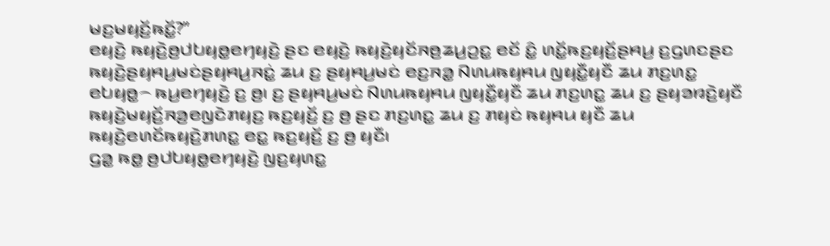ꤗꤢ꤬ꤗꤟꤢꤩ꤬ꤒꤢꤩ꤭?”
ꤕꤟꤢꤧ꤬ ꤒꤟꤢꤧ꤬ꤥ꤬ꤓꤝꤟꤥ꤭ꤕꤚꤟꤢꤧ꤬ ꤔꤢ ꤕꤟꤢꤧ꤬ ꤒꤟꤢꤧ꤬ꤟꤢꤩꤏꤥ꤬ꤘꤣ꤬ꤑꤢ꤭ ꤕꤢꤩ ꤢꤨ꤭ ꤛꤢꤩ꤭ꤒꤢ꤬ꤟꤢꤩ꤬ꤔꤌꤣ꤬ ꤢ꤬ꤞꤛꤢꤔꤢ ꤒꤟꤢꤧ꤬ꤔꤟꤌꤣ꤬ꤗꤢꤦꤔꤟꤌꤣ꤬ꤏꤢꤦ꤭ ꤘꤣ ꤢ꤬ ꤔꤟꤌꤣ꤬ꤗꤢꤦ ꤕꤢ꤬ꤏꤤ꤭ ꤡꤛꤣꤒꤟꤌꤣ ꤜꤟꤢꤪ꤭ꤟꤢꤪ ꤘꤣ ꤊꤢ꤬ꤛꤢ꤭ ꤕꤝꤟꤥ꤭꤮ ꤒꤣ꤬ꤕꤚꤟꤢꤧ꤬ ꤢ꤬ ꤥ꤬꤯ ꤢ꤬ ꤔꤟꤌꤣ꤬ꤗꤢꤦ ꤡꤛꤣꤒꤟꤌꤣ ꤜꤟꤢꤪ꤭ꤟꤢꤪ ꤘꤣ ꤊꤢ꤬ꤛꤢ꤭ ꤘꤣ ꤢ꤬ ꤔꤟꤤꤙꤢꤧ꤬ꤟꤢꤪ ꤒꤟꤢꤧ꤬ꤗꤟꤢꤩ꤬ꤏꤤ꤬ꤕꤜꤢꤧꤊꤟꤢ꤬ ꤒꤢ꤬ꤟꤢꤩ꤬ ꤢ꤬ ꤥ꤬ ꤔꤢ ꤊꤢ꤬ꤛꤢ꤭ ꤘꤣ ꤢ꤬ ꤊꤟꤢꤦ ꤒꤟꤌꤣ ꤟꤢꤪ ꤘꤣ ꤒꤟꤢꤧ꤬ꤕꤛꤢꤩꤒꤟꤢꤧ꤬ꤊꤛꤢ꤭ ꤕꤢ꤭ ꤒꤢ꤬ꤟꤢꤩ꤬ ꤢ꤬ ꤥ꤬ ꤟꤢꤪ꤯
ꤞꤤ꤭ ꤒꤥ꤭ ꤥ꤬ꤓꤝꤟꤥ꤭ꤕꤚꤟꤢꤧ꤬ ꤜꤢ꤬ꤟꤛꤢ꤭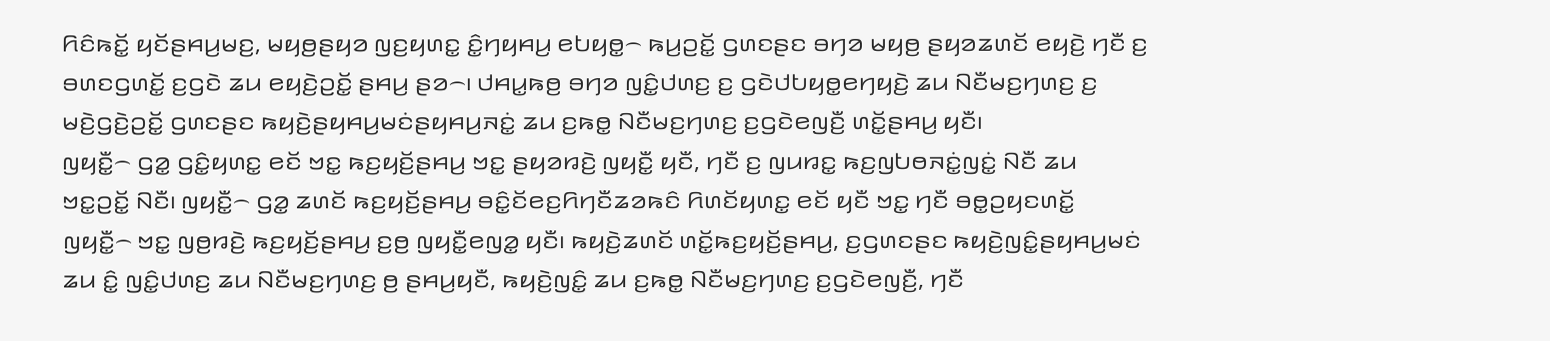ꤖꤢꤨꤒꤢꤩ꤭ ꤟꤢꤩꤔꤌꤣ꤬ꤗꤢ꤬, ꤗꤟꤥ꤬ꤔꤟꤤ ꤜꤢ꤬ꤟꤛꤢ꤭ ꤢꤨ꤭ꤚꤟꤌꤣ꤬ ꤕꤝꤟꤥ꤭꤮ ꤒꤣ꤬ꤑꤢꤩ꤭ ꤞꤛꤢꤔꤢ ꤋꤚꤤ ꤗꤟꤥ꤬ ꤔꤟꤤꤘꤛꤢꤩ ꤕꤟꤢꤧ꤬ ꤚꤢꤪ ꤢ꤬ ꤋꤛꤢꤞꤛꤢꤩ꤭ ꤢ꤬ꤞꤢꤧ ꤘꤣ ꤕꤟꤢꤧ꤬ꤑꤢꤩ꤭ ꤔꤌꤣ꤬ ꤔꤤ꤮꤯ ꤓꤌꤣ꤭ꤒꤥ꤬ ꤋꤚꤤ ꤜꤢꤨ꤭ꤓꤛꤢ꤬ ꤢ꤬ ꤞꤢꤧꤓꤝꤟꤥ꤭ꤕꤚꤟꤢꤧ꤬ ꤘꤣ ꤡꤢꤪꤗꤢ꤬ꤚꤛꤢ꤬ ꤢ꤬ ꤗꤢꤧ꤬ꤞꤢꤧ꤬ꤑꤢꤩ꤭ ꤞꤛꤢꤔꤢ ꤒꤟꤢꤧ꤬ꤔꤟꤌꤣ꤬ꤗꤢꤦꤔꤟꤌꤣ꤬ꤏꤢꤦ꤭ ꤘꤣ ꤢ꤬ꤒꤥ꤭ ꤡꤢꤪꤗꤢ꤬ꤚꤛꤢ꤬ ꤢ꤬ꤞꤢꤧꤕꤜꤢꤪ꤬ ꤛꤢꤩ꤭ꤔꤌꤣ꤬ ꤟꤢꤪ꤯
ꤜꤟꤢꤪ꤭꤮ ꤞꤤ꤭ ꤞꤢꤨ꤭ꤟꤛꤢ꤭ ꤕꤢꤩ ꤠꤢ꤭ ꤒꤢ꤬ꤟꤢꤩ꤬ꤔꤌꤣ꤬ ꤠꤢ꤭ ꤔꤟꤤꤙꤢꤧ꤬ ꤜꤟꤢꤪ꤭ ꤟꤢꤪ, ꤚꤢꤪ ꤢ꤬ ꤜꤣꤙꤢ꤭ ꤒꤢ꤬ꤜꤝꤥꤏꤢꤦ꤭ꤜꤢꤦ꤭ ꤡꤢꤪ ꤘꤣ ꤠꤢ꤭ꤑꤢꤩ꤭ ꤡꤢꤪ꤯ ꤜꤟꤢꤪ꤭꤮ ꤞꤤ꤭ ꤘꤛꤢꤩ ꤒꤢ꤬ꤟꤢꤩ꤬ꤔꤌꤣ꤬ ꤋꤢꤨ꤭ꤢꤩꤕꤢ꤬ꤖꤚꤢꤪꤘꤤꤒꤢꤨ ꤖꤛꤢꤩꤟꤛꤢ꤭ ꤕꤢꤩ ꤟꤢꤪ ꤠꤢ꤭ ꤚꤢꤪ ꤋꤥ꤭ꤑꤟꤢꤛꤢꤩ꤭ ꤜꤟꤢꤪ꤭꤮ ꤠꤢ꤭ ꤜꤥ꤬ꤙꤢꤧ꤬ ꤒꤢ꤬ꤟꤢꤩ꤬ꤔꤌꤣ꤬ ꤢ꤬ꤥ꤬ ꤜꤟꤢꤪ꤭ꤕꤜꤤ꤭ ꤟꤢꤪ꤯ ꤒꤟꤢꤧ꤬ꤘꤛꤢꤩ ꤛꤢꤩ꤭ꤒꤢ꤬ꤟꤢꤩ꤬ꤔꤌꤣ꤬, ꤢ꤬ꤞꤛꤢꤔꤢ ꤒꤟꤢꤧ꤬ꤜꤢꤨ꤭ꤔꤟꤌꤣ꤬ꤗꤢꤦ ꤘꤣ ꤢꤨ꤭ ꤜꤢꤨ꤭ꤓꤛꤢ꤬ ꤘꤣ ꤡꤢꤪꤗꤢ꤬ꤚꤛꤢ꤬ ꤥ꤬ ꤔꤌꤣ꤬ꤟꤢꤪ, ꤒꤟꤢꤧ꤬ꤜꤢꤨ꤭ ꤘꤣ ꤢ꤬ꤒꤥ꤭ ꤡꤢꤪꤗꤢ꤬ꤚꤛꤢ꤬ ꤢ꤬ꤞꤢꤧꤕꤜꤢꤪ꤬, ꤚꤢꤪ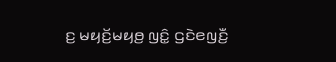ꤢ꤬ ꤗꤟꤢꤩ꤬ꤗꤟꤥ꤬ ꤜꤢꤨ꤭ ꤞꤢꤧꤕꤜꤢꤪ꤬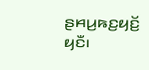ꤔꤌꤣ꤬ꤒꤢ꤬ꤟꤢꤩ꤬ ꤟꤢꤪ꤯